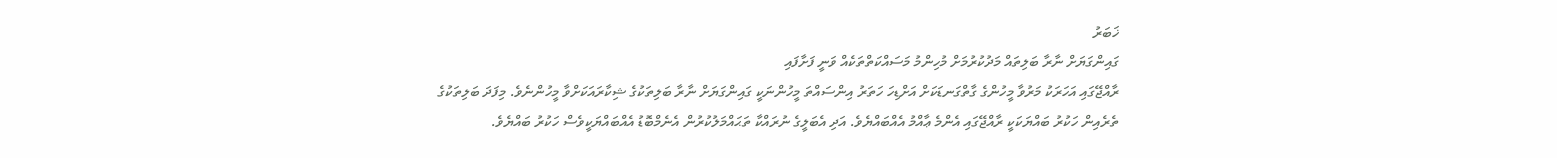ޚަބަރު
ގައިންގަޔަށް ނާރާ ބަލިތައް މަދުކުރުމަށް މުހިންމު މަސައްކަތްތަކެއް ވަނީ ފަށާފައި
ރާއްޖޭގައި އަހަރަކު މަރުވާ މީހުންގެ ގާތްގަނޑަކަށް އަށްޑިހަ ހަތަރު އިންސައްތަ މީހުންނަކީ ގައިންގަޔަށް ނާރާ ބަލިތަކުގެ ޝިކާރައަކަށްވާ މީހުންނެވެ. މިފަދަ ބަލިތަކުގެ ތެރެއިން ހަކުރު ބައްޔަކަކީ ރާއްޖޭގައި އެންމެ ޢާއްމު އެއްބައްޔެވެ. އަދި އެބަލީގެ ނުރައްކާ ތަޙައްމަލުކުރުން އެނެމްބޮޑު އެއްބައްޔަކީވެސް ހަކުރު ބައްޔެވެ.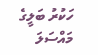ހަކުރު ބަލީގެ މައްސަލަ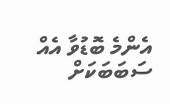އެންމެ ބޮޑުވާ އެއް ސަބަބަކަށް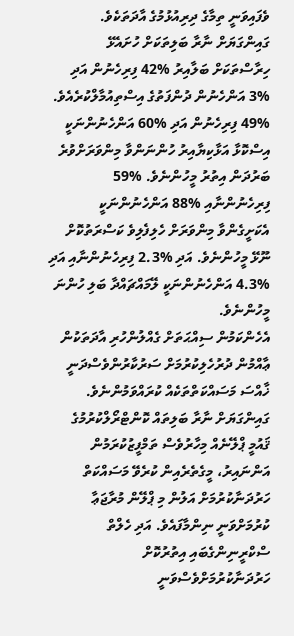ވެފައިވަނީ ތިމާގެ ދިރިއުޅުމުގެ އާދަތަކެވެ. ގައިންގަޔަށް ނާރާ ބަލިތަކަށް ހުށައެޅޭ ހިރާސްތަކަށް ބަލާއިރު %42 ފިރިހެނުން އަދި %3 އަންހެނުން ދުންފަތުގެ އިސްތިއުމާލްކުރެއެވެ. %49 ފިރިހެނުން އަދި %60 އަންހެނުންނަކީ އިސްކޮޅާ އަޅާކިޔާއިރު ހުންނަންވާ މިންވަރަށްވުރެ ބަރުދަން އިތުރު މީހުންނެވެ. %59 ފިރިހެނުންނާއި %88 އަންހެނުންނަކީ އެކަށީގެންވާ މިންވަރަށް ހެލިފެލިވެ ކަސްރަތުކޮށް ނޫޅޭ މީހުންނެވެ. އަދި %2.3 ފިރިހެނުންނާއި އަދި %4.3 އަންހެނުންނަކީ ލޭމައްޗައްދާ ބަލި ހުންނަ މީހުންނެވެ.
އެހެންކަމުން ސިއްޙަތަށް ގެއްލުންހުރި އާދަތަކުން ޢާއްމުން ދުރުހެލިކުރުމަށް ސަރުކާރުންވެސްދަނީ ޚާއްސަ މަސައްކަތްތަކެއް ކުރައްވަމުންނެވެ. ގައިންގަޔަށް ނާރާ ބަލިތައް ކޮންޓްރޯލްކުރުމުގެ ޤައުމީ ޕްލޭނެއް މިހާރުވެސް ތަމްފީޒުކުރަމުން އަންނައިރު، މީގެތެރެއިން ކުރެވޭ މަސައްކަތް ހަރުދަނާކުރުމަށް އަލުން މި ޕްލޭން މުރާޖަޢާ ކުރުމަށްވަނީ ނިންމާފައެވެ. އަދި ހެލްތް ސްކްރީނިންގެބައި އިތުރުކޮށް ހަރުދަނާކުރުމަށްވެސްވަނީ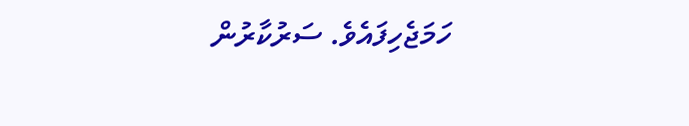ހަމަޖެހިފައެވެ. ސަރުކާރުން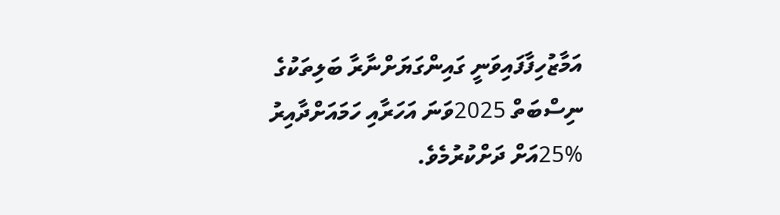އަމާޒުހިފާފައިވަނީ ގައިންގަޔަށްނާރާ ބަލިތަކުގެ ނިސްބަތް 2025ވަނަ އަހަރާއި ހަމައަށްދާއިރު %25އަށް ދަށްކުރުމެވެ.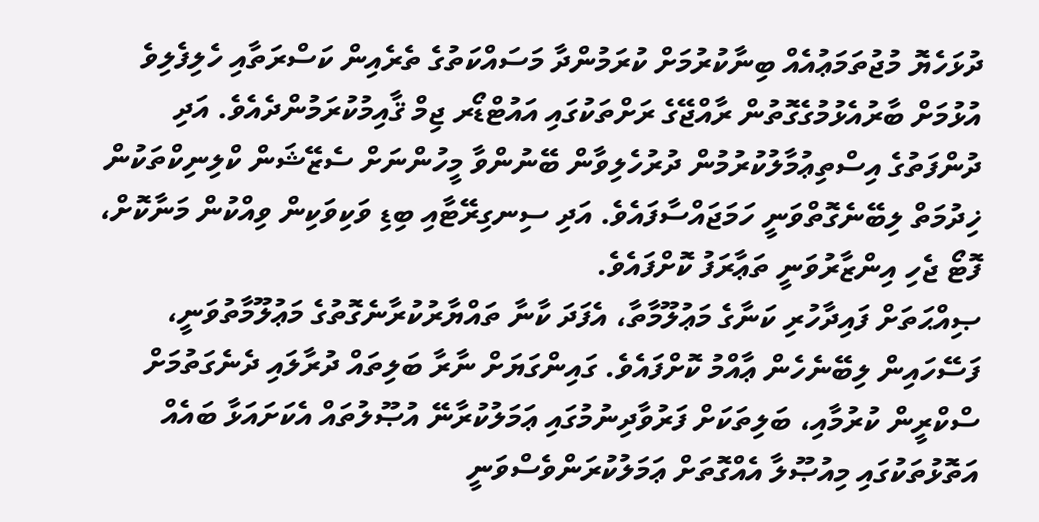ދުޅަހެޔޮ މުޖުތަމަޢުއެއް ބިނާކުރުމަށް ކުރަމުންދާ މަސައްކަތުގެ ތެރެއިން ކަސްރަތާއި ހެލިފެލިވެ އުޅުމަށް ބާރުއެޅުމުގެގޮތުން ރާއްޖޭގެ ރަށްތަކުގައި އައުޓްޑޯރ ޖިމް ޤާއިމުކުރަމުންދެއެވެ. އަދި ދުންފަތުގެ އިސްތިޢުމާލުކުރުމުން ދުރުހެލިވާން ބޭނުންވާ މީހުންނަށް ސެޒޭޝަން ކްލިނިކްތަކުން ޚިދުމަތް ލިބޭނެގޮތްވަނީ ހަމަޖައްސާފައެވެ. އަދި ސިނގިރޭޓާއި ބިޑި ވަކިވަކިން ވިއްކުން މަނާކޮށް، ފޮޓޯ ޖެހި އިންޒާރުވަނީ ތަޢާރަފު ކޮށްފައެވެ.
ޞިއްޙަތަށް ފައިދާހުރި ކަނާގެ މަޢުލޫމާތާ، އެފަދަ ކާނާ ތައްޔާރުކުރާނެގޮތުގެ މަޢުލޫމާތުވަނީ، ފަސޭހައިން ލިބޭނެހެން ޢާއްމު ކޮށްފައެވެ. ގައިންގަޔަށް ނާރާ ބަލިތައް ދުރާލައި ދެނެގަތުމަށް ސްކްރީން ކުރުމާއި، ބަލިތަކަށް ފަރުވާދިނުމުގައި ޢަމަލުކުރާނޭ އުޞޫލުތައް އެކަށައަޅާ ބައެއް އަތޮޅުތަކުގައި މިއުޞޫލާ އެއްގޮތަށް ޢަމަލުކުރަންވެސްވަނީ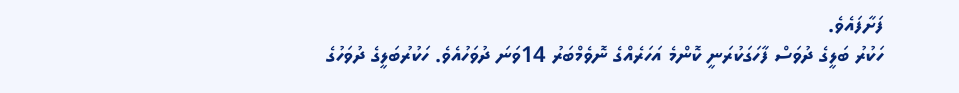ފަށާފައެވެ.
ހަކުރު ބަލީގެ ދުވަސް ފާހަގަކުރަނީ ކޮންމެ އަހަރެއްގެ ނޮވެމްބަރު 14ވަނަ ދުވަހުއެވެ. ހަކުރުބަލީގެ ދުވަހުގެ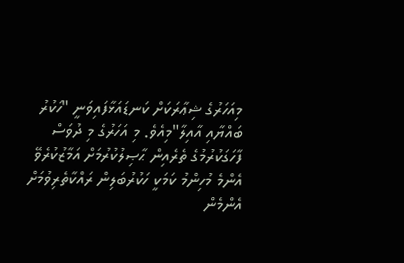މިއަހަރުގެ ޝިޢާރަކަށް ކަނޑައަޅާފައިވަނީ "ހަކުރު ބައްޔާއި އާއިލާ"މިއެވެ. މި އަހަރުގެ މި ދުވަސް ފާހަގަކުރުމުގެ ތެރެއިން ޙާޞިލުކުރުމަށް އަމާޒުކުރެވޭ އެންމެ މުހިންމު ކަމަކީ ހަކުރުބަލިން ރައްކާތެރިވުމަށް އެންމެން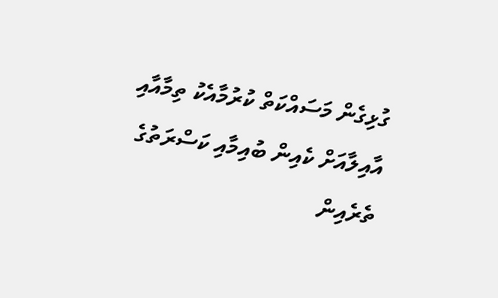ގުޅިގެން މަސައްކަތް ކުރުމާއެކު ތިމާއާއި އާއިލާއަށް ކެއިން ބުއިމާއި ކަސްރަތުގެ ތެރެއިން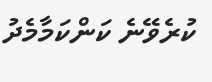ކުރެވޭނެ ކަންކަމާމެދު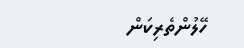ހޭލުންތެރިކަން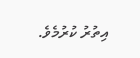އިތުރު ކުރުމެވެ.